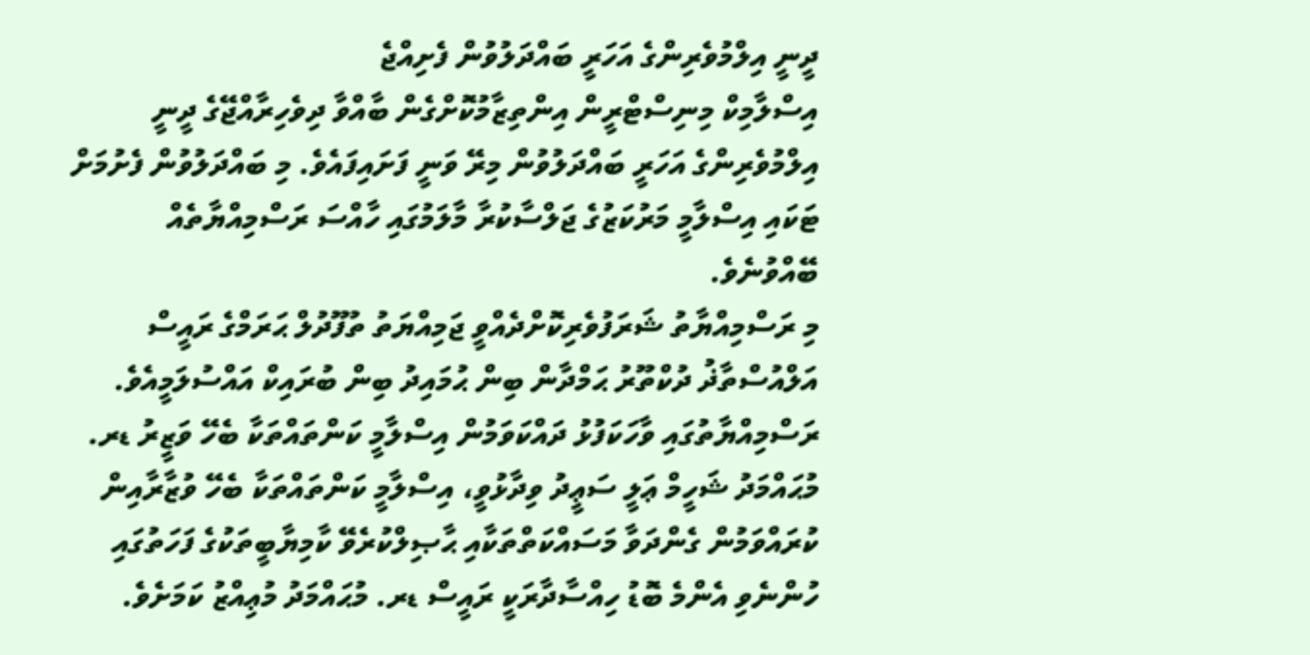ދީނީ އިލްމުވެރިންގެ އަހަރީ ބައްދަލުވުން ފެށިއްޖެ
އިސްލާމިކް މިނިސްޓްރީން އިންތިޒާމުކޮށްގެން ބާއްވާ ދިވެހިރާއްޖޭގެ ދީނީ އިލްމުވެރިންގެ އަހަރީ ބައްދަލުވުން މިރޭ ވަނީ ފަށައިފައެވެ. މި ބައްދަލުވުން ފެށުމަށް ޓަކައި އިސްލާމީ މަރުކަޒުގެ ޖަލްސާކުރާ މާލަމުގައި ހާއްސަ ރަސްމިއްޔާތެއް ބޭއްވުނެވެ.
މި ރަސްމިއްޔާތު ޝަރަފުވެރިކޮށްދެއްވީ ޖަމިއްޔަތު ތުފޫދުލް ޙަރަމްގެ ރައީސް އަލްއުސްތާޛު ދުކްތޫރު ޙަމްދާން ބިން ޙުމައިދު ބިން ބުރައިކް އައްސުލަމީއެވެ. ރަސްމިއްޔާތުގައި ވާހަކަފުޅު ދައްކަވަމުން އިސްލާމީ ކަންތައްތަކާ ބެހޭ ވަޒީރު ޑރ. މުޙައްމަދު ޝަހީމް ޢަލީ ސަޢީދު ވިދާޅުވީ، އިސްލާމީ ކަންތައްތަކާ ބެހޭ ވުޒާރާއިން ކުރައްވަމުން ގެންދަވާ މަސައްކަތްތަކާއި ޙާޞިލްކުރެވޭ ކާމިޔާބީތަކުގެ ފަހަތުގައި ހުންނެވި އެންމެ ބޮޑު ހިއްސާދާރަކީ ރައީސް ޑރ. މުޙައްމަދު މުޢިއްޒު ކަމަށެވެ.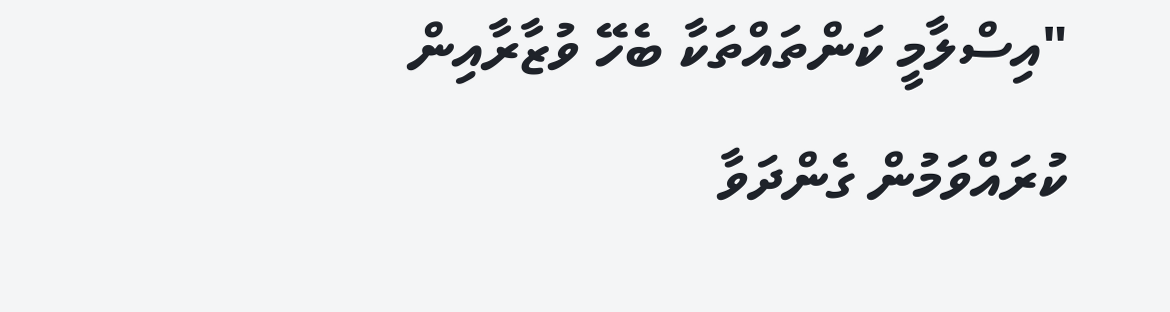"އިސްލާމީ ކަންތައްތަކާ ބެހޭ ވުޒާރާއިން ކުރައްވަމުން ގެންދަވާ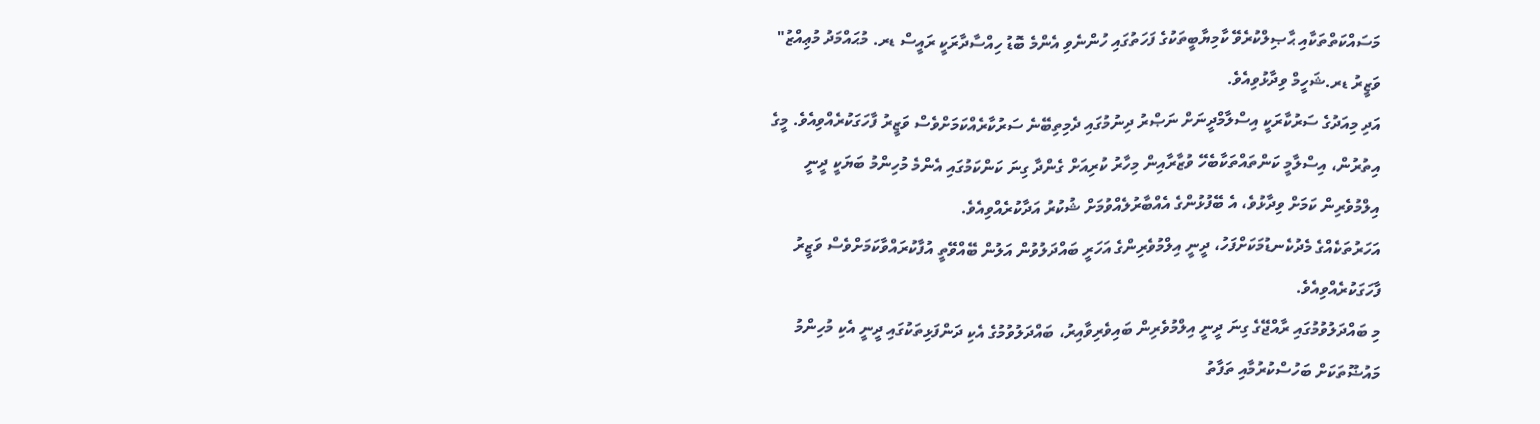މަސައްކަތްތަކާއި ޙާޞިލްކުރެވޭ ކާމިޔާބީތަކުގެ ފަހަތުގައި ހުންނެވި އެންމެ ބޮޑު ހިއްސާދާރަކީ ރައީސް ޑރ. މުޙައްމަދު މުޢިއްޒު"
ވަޒީރު ޑރ.ޝަހީމް ވިދާޅުވިއެވެ.
އަދި މިއަދުގެ ސަރުކާރަކީ އިސްލާމްދީނަށް ނަޞްރު ދިނުމުގައި ދެމިތިބޭނެ ސަރުކާރެއްކަމަށްވެސް ވަޒީރު ފާހަގަކުރެއްވިއެވެ. މީގެ އިތުރުން، އިސްލާމީ ކަންތައްތަކާބެހޭ ވުޒާރާއިން މިހާރު ކުރިއަށް ގެންދާ ގިނަ ކަންކަމުގައި އެންމެ މުހިންމު ބަޔަކީ ދީނީ އިލްމުވެރިން ކަމަށް ވިދާޅުވެ، އެ ބޭފުޅުންގެ އެއްބާރުލެއްވުމަށް ޝުކުރު އަދާކުރެއްވިއެވެ.
އަހަރުތަކެއްގެ މެދުކެނޑުމަކަށްފަހު، ދީނީ އިލްމުވެރިންގެ އަހަރީ ބައްދަލުވުން އަލުން ބޭއްވޭތީ އުފާކުރައްވާކަމަށްވެސް ވަޒީރު ފާހަގަކުރެއްވިއެވެ.
މި ބައްދަލުވުމުގައި ރާއްޖޭގެ ގިނަ ދީނީ އިލްމުވެރިން ބައިވެރިވާއިރު، ބައްދަލުވުމުގެ އެކި ދަންފަޅިތަކުގައި ދީނީ އެކި މުހިންމު މައުޟޫތަކަށް ބަހުސްކުރުމާއި ތަފާތު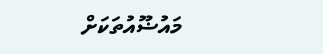މައުޟޫއުތަކަށް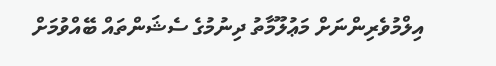އިލްމުވެރިންނަށް މަޢުލޫމާތު ދިނުމުގެ ސެޝަންތައް ބޭއްވުމަށް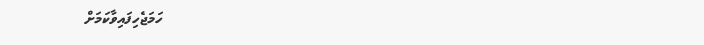ހަމަޖެހިފައިވާކަމަށް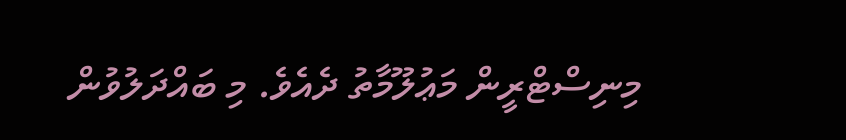މިނިސްޓްރީން މަޢުލޫމާތު ދެއެވެ. މި ބައްދަލުވުން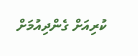ކުރިއަށް ގެންދިއުމަށް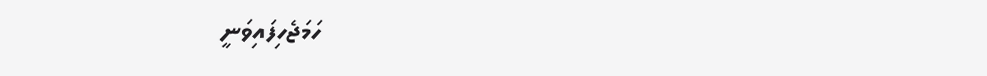ހަމަޖެހިފައިވަނީ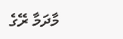މާދަމާ ރޭގެ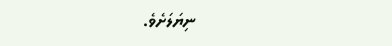ނިޔަލަށެވެ.